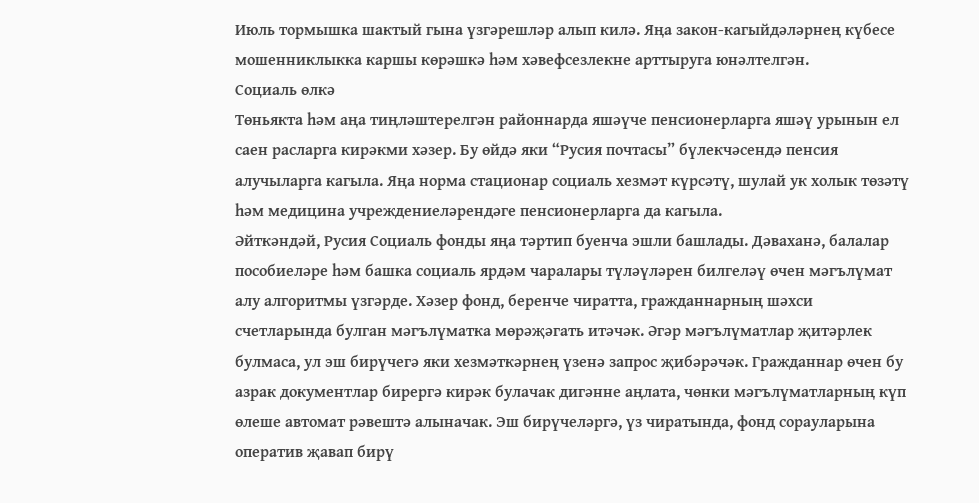Июль тормышка шактый гына үзгәрешләр алып килә. Яңа закон-кагыйдәләрнең күбесе мошенниклыкка каршы көрәшкә һәм хәвефсезлекне арттыруга юнәлтелгән.
Социаль өлкә
Төньякта һәм аңа тиңләштерелгән районнарда яшәүче пенсионерларга яшәү урынын ел саен расларга кирәкми хәзер. Бу өйдә яки “Русия почтасы” бүлекчәсендә пенсия алучыларга кагыла. Яңа норма стационар социаль хезмәт күрсәтү, шулай ук холык төзәтү һәм медицина учреждениеләрендәге пенсионерларга да кагыла.
Әйткәндәй, Русия Социаль фонды яңа тәртип буенча эшли башлады. Дәваханә, балалар пособиеләре һәм башка социаль ярдәм чаралары түләүләрен билгеләү өчен мәгълүмат алу алгоритмы үзгәрде. Хәзер фонд, беренче чиратта, гражданнарның шәхси счетларында булган мәгълүматка мөрәҗәгать итәчәк. Әгәр мәгълүматлар җитәрлек булмаса, ул эш бирүчегә яки хезмәткәрнең үзенә запрос җибәрәчәк. Гражданнар өчен бу азрак документлар бирергә кирәк булачак дигәнне аңлата, чөнки мәгълүматларның күп өлеше автомат рәвештә алыначак. Эш бирүчеләргә, үз чиратында, фонд сорауларына оператив җавап бирү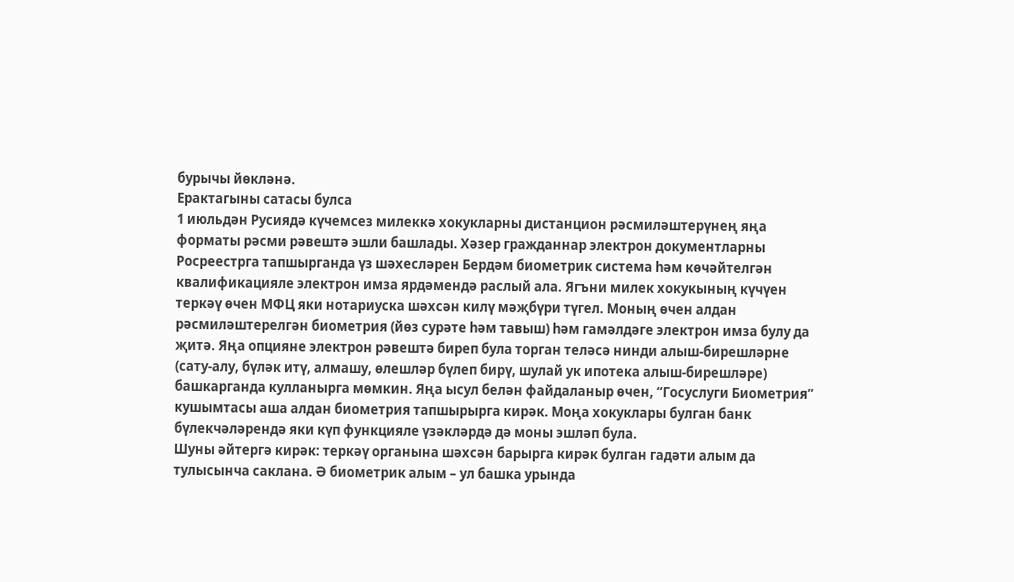бурычы йөкләнә.
Ерактагыны сатасы булса
1 июльдән Русиядә күчемсез милеккә хокукларны дистанцион рәсмиләштерүнең яңа форматы рәсми рәвештә эшли башлады. Хәзер гражданнар электрон документларны Росреестрга тапшырганда үз шәхесләрен Бердәм биометрик система һәм көчәйтелгән квалификацияле электрон имза ярдәмендә раслый ала. Ягъни милек хокукының күчүен теркәү өчен МФЦ яки нотариуска шәхсән килү мәҗбүри түгел. Моның өчен алдан рәсмиләштерелгән биометрия (йөз сурәте һәм тавыш) һәм гамәлдәге электрон имза булу да җитә. Яңа опцияне электрон рәвештә биреп була торган теләсә нинди алыш-бирешләрне (сату-алу, бүләк итү, алмашу, өлешләр бүлеп бирү, шулай ук ипотека алыш-бирешләре) башкарганда кулланырга мөмкин. Яңа ысул белән файдаланыр өчен, “Госуслуги Биометрия” кушымтасы аша алдан биометрия тапшырырга кирәк. Моңа хокуклары булган банк бүлекчәләрендә яки күп функцияле үзәкләрдә дә моны эшләп була.
Шуны әйтергә кирәк: теркәү органына шәхсән барырга кирәк булган гадәти алым да тулысынча саклана. Ә биометрик алым – ул башка урында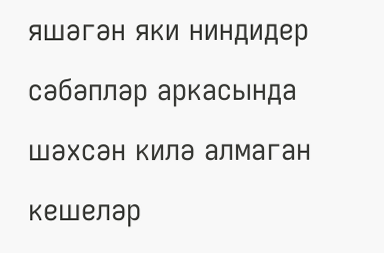яшәгән яки ниндидер сәбәпләр аркасында шәхсән килә алмаган кешеләр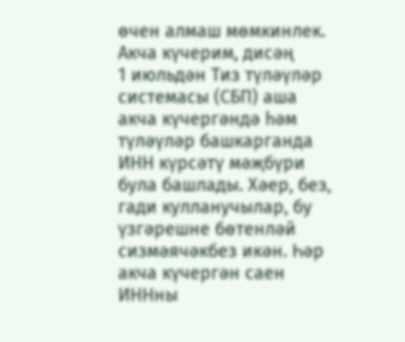өчен алмаш мөмкинлек.
Акча күчерим, дисәң
1 июльдән Тиз түләүләр системасы (СБП) аша акча күчергәндә һәм түләүләр башкарганда ИНН күрсәтү мәҗбүри була башлады. Хәер, без, гади кулланучылар, бу үзгәрешне бөтенләй сизмәячәкбез икән. Һәр акча күчергән саен ИННны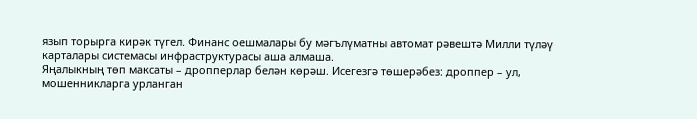язып торырга кирәк түгел. Финанс оешмалары бу мәгълүматны автомат рәвештә Милли түләү карталары системасы инфраструктурасы аша алмаша.
Яңалыкның төп максаты – дропперлар белән көрәш. Исегезгә төшерәбез: дроппер – ул, мошенникларга урланган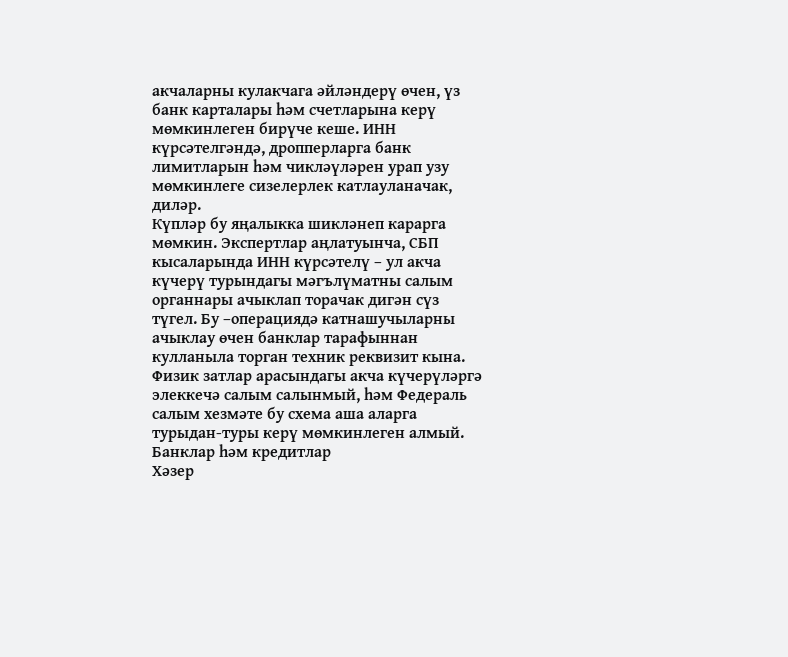акчаларны кулакчага әйләндерү өчен, үз банк карталары һәм счетларына керү мөмкинлеген бирүче кеше. ИНН күрсәтелгәндә, дропперларга банк лимитларын һәм чикләүләрен урап узу мөмкинлеге сизелерлек катлауланачак, диләр.
Күпләр бу яңалыкка шикләнеп карарга мөмкин. Экспертлар аңлатуынча, СБП кысаларында ИНН күрсәтелү – ул акча күчерү турындагы мәгълүматны салым органнары ачыклап торачак дигән сүз түгел. Бу –операциядә катнашучыларны ачыклау өчен банклар тарафыннан кулланыла торган техник реквизит кына. Физик затлар арасындагы акча күчерүләргә элеккечә салым салынмый, һәм Федераль салым хезмәте бу схема аша аларга турыдан-туры керү мөмкинлеген алмый.
Банклар һәм кредитлар
Хәзер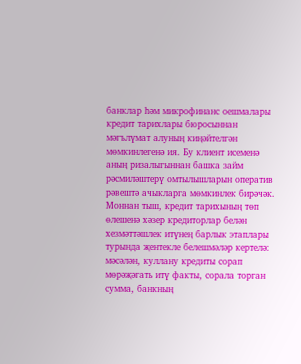банклар һәм микрофинанс оешмалары кредит тарихлары бюросыннан мәгълүмат алуның киңәйтелгән мөмкинлегенә ия. Бу клиент исеменә аның ризалыгыннан башка займ рәсмиләштерү омтылышларын оператив рәвештә ачыкларга мөмкинлек бирәчәк. Моннан тыш, кредит тарихының төп өлешенә хәзер кредиторлар белән хезмәттәшлек итүнең барлык этаплары турында җентекле белешмәләр кертелә: мәсәлән, куллану кредиты сорап мөрәҗәгать итү факты, сорала торган сумма, банкның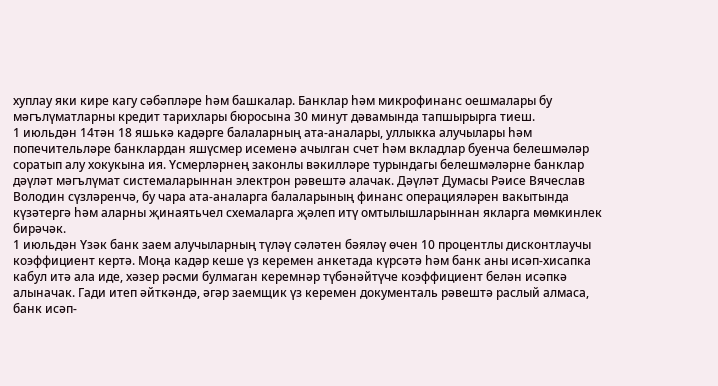хуплау яки кире кагу сәбәпләре һәм башкалар. Банклар һәм микрофинанс оешмалары бу мәгълүматларны кредит тарихлары бюросына 30 минут дәвамында тапшырырга тиеш.
1 июльдән 14тән 18 яшькә кадәрге балаларның ата-аналары, уллыкка алучылары һәм попечительләре банклардан яшүсмер исеменә ачылган счет һәм вкладлар буенча белешмәләр соратып алу хокукына ия. Үсмерләрнең законлы вәкилләре турындагы белешмәләрне банклар дәүләт мәгълүмат системаларыннан электрон рәвештә алачак. Дәүләт Думасы Рәисе Вячеслав Володин сүзләренчә, бу чара ата-аналарга балаларының финанс операцияләрен вакытында күзәтергә һәм аларны җинаятьчел схемаларга җәлеп итү омтылышларыннан якларга мөмкинлек бирәчәк.
1 июльдән Үзәк банк заем алучыларның түләү сәләтен бәяләү өчен 10 процентлы дисконтлаучы коэффициент кертә. Моңа кадәр кеше үз керемен анкетада күрсәтә һәм банк аны исәп-хисапка кабул итә ала иде, хәзер рәсми булмаган керемнәр түбәнәйтүче коэффициент белән исәпкә алыначак. Гади итеп әйткәндә, әгәр заемщик үз керемен документаль рәвештә раслый алмаса, банк исәп-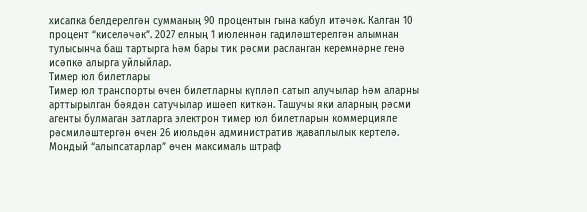хисапка белдерелгән сумманың 90 процентын гына кабул итәчәк. Калган 10 процент “киселәчәк”. 2027 елның 1 июленнән гадиләштерелгән алымнан тулысынча баш тартырга һәм бары тик рәсми расланган керемнәрне генә исәпкә алырга уйлыйлар.
Тимер юл билетлары
Тимер юл транспорты өчен билетларны күпләп сатып алучылар һәм аларны арттырылган бәядән сатучылар ишәеп киткән. Ташучы яки аларның рәсми агенты булмаган затларга электрон тимер юл билетларын коммерцияле рәсмиләштергән өчен 26 июльдән административ җаваплылык кертелә. Мондый “алыпсатарлар” өчен максималь штраф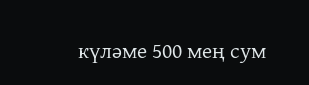күләме 500 мең сум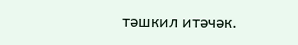тәшкил итәчәк.